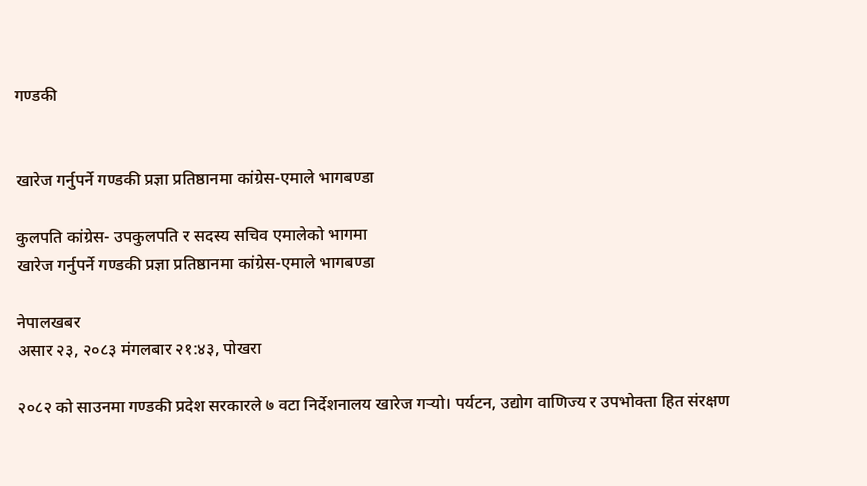गण्डकी


खारेज गर्नुपर्ने गण्डकी प्रज्ञा प्रतिष्ठानमा कांग्रेस-एमाले भागबण्डा

कुलपति कांग्रेस- उपकुलपति र सदस्य सचिव एमालेको भागमा
खारेज गर्नुपर्ने गण्डकी प्रज्ञा प्रतिष्ठानमा कांग्रेस-एमाले भागबण्डा

नेपालखबर
असार २३, २०८३ मंगलबार २१:४३, पोखरा

२०८२ को साउनमा गण्डकी प्रदेश सरकारले ७ वटा निर्देशनालय खारेज गर्‍यो। पर्यटन, उद्योग वाणिज्य र उपभोक्ता हित संरक्षण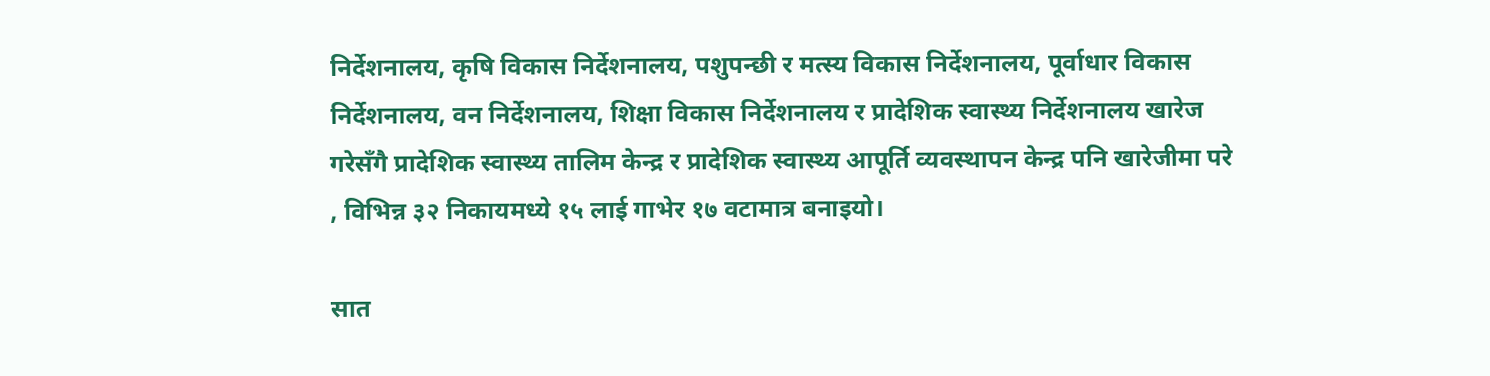निर्देशनालय, कृषि विकास निर्देशनालय, पशुपन्छी र मत्स्य विकास निर्देशनालय, पूर्वाधार विकास निर्देशनालय, वन निर्देशनालय, शिक्षा विकास निर्देशनालय र प्रादेशिक स्वास्थ्य निर्देशनालय खारेज गरेसँगै प्रादेशिक स्वास्थ्य तालिम केन्द्र र प्रादेशिक स्वास्थ्य आपूर्ति व्यवस्थापन केन्द्र पनि खारेजीमा परे , विभिन्न ३२ निकायमध्ये १५ लाई गाभेर १७ वटामात्र बनाइयो।

सात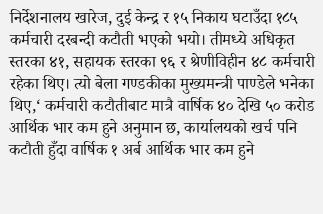निर्देशनालय खारेज, दुई केन्द्र र १५ निकाय घटाउँदा १८५ कर्मचारी दरबन्दी कटौती भएको भयो। तीमध्ये अधिकृत स्तरका ४१, सहायक स्तरका ९६ र श्रेणीविहीन ४८ कर्मचारी रहेका थिए। त्यो बेला गण्डकीका मुख्यमन्त्री पाण्डेले भनेका थिए,‘ कर्मचारी कटौतीबाट मात्रै वार्षिक ४० देखि ५० करोड आर्थिक भार कम हुने अनुमान छ, कार्यालयको खर्च पनि कटौती हुँदा वार्षिक १ अर्ब आर्थिक भार कम हुने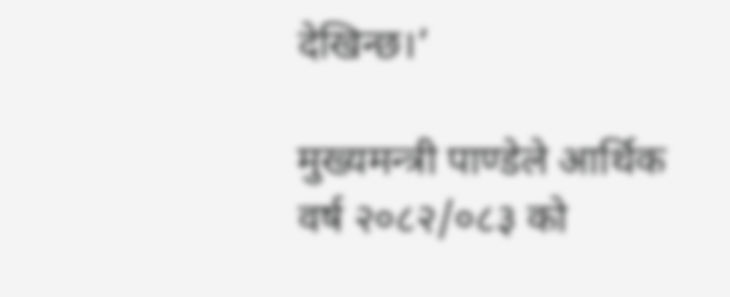देखिन्छ।’

मुख्यमन्त्री पाण्डेले आर्थिक वर्ष २०८२/०८३ को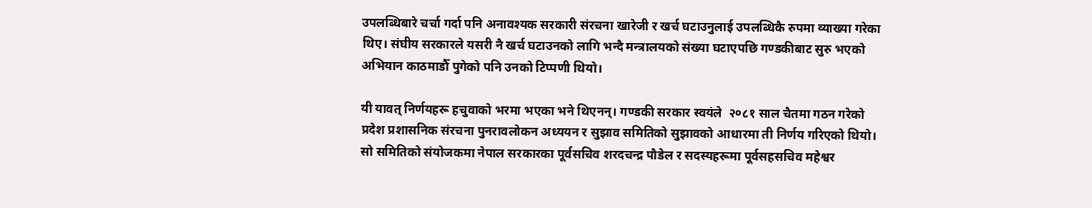उपलब्धिबारे चर्चा गर्दा पनि अनावश्यक सरकारी संरचना खारेजी र खर्च घटाउनुलाई उपलब्धिकै रुपमा व्याख्या गरेका थिए। संघीय सरकारले यसरी नै खर्च घटाउनको लागि भन्दै मन्त्रालयको संख्या घटाएपछि गण्डकीबाट सुरु भएको अभियान काठमाडौँ पुगेको पनि उनको टिप्पणी थियो।

यी यावत् निर्णयहरू हचुवाको भरमा भएका भने थिएनन्। गण्डकी सरकार स्वयंले  २०८१ साल चैतमा गठन गरेको प्रदेश प्रशासनिक संरचना पुनरावलोकन अध्ययन र सुझाव समितिको सुझावको आधारमा ती निर्णय गरिएको थियो। सो समितिको संयोजकमा नेपाल सरकारका पूर्वसचिव शरदचन्द्र पौडेल र सदस्यहरूमा पूर्वसहसचिव महेश्वर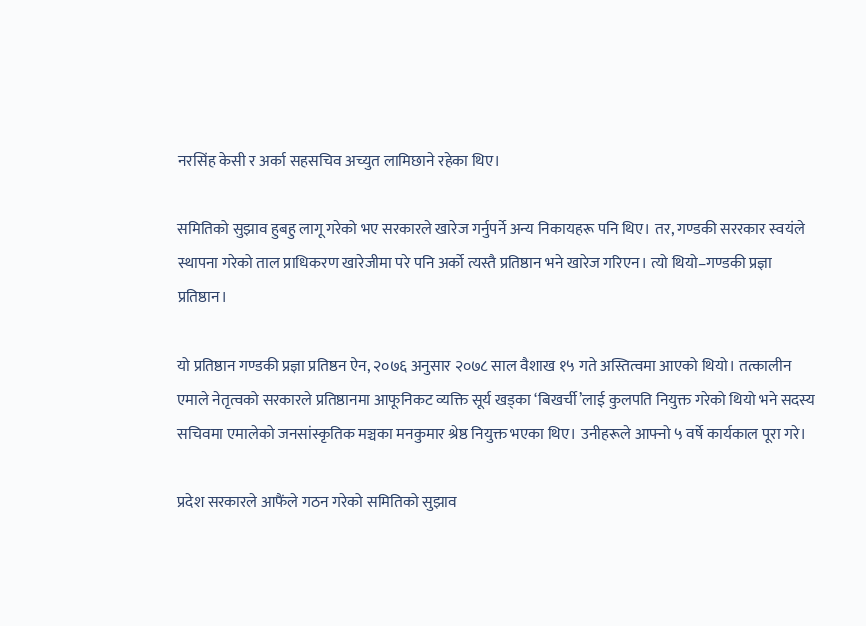नरसिंह केसी र अर्का सहसचिव अच्युत लामिछाने रहेका थिए।

समितिको सुझाव हुबहु लागू गरेको भए सरकारले खारेज गर्नुपर्ने अन्य निकायहरू पनि थिए। तर, गण्डकी सररकार स्वयंले स्थापना गरेको ताल प्राधिकरण खारेजीमा परे पनि अर्को त्यस्तै प्रतिष्ठान भने खारेज गरिएन। त्यो थियो–गण्डकी प्रज्ञा प्रतिष्ठान।

यो प्रतिष्ठान गण्डकी प्रज्ञा प्रतिष्ठन ऐन, २०७६ अनुसार २०७८ साल वैशाख १५ गते अस्तित्वमा आएको थियो। तत्कालीन एमाले नेतृत्वको सरकारले प्रतिष्ठानमा आफूनिकट व्यक्ति सूर्य खड्का ‘बिखर्ची’लाई कुलपति नियुक्त गरेको थियो भने सदस्य सचिवमा एमालेको जनसांस्कृतिक मञ्चका मनकुमार श्रेष्ठ नियुक्त भएका थिए। उनीहरूले आफ्नो ५ वर्षे कार्यकाल पूरा गरे।

प्रदेश सरकारले आफैंले गठन गरेको समितिको सुझाव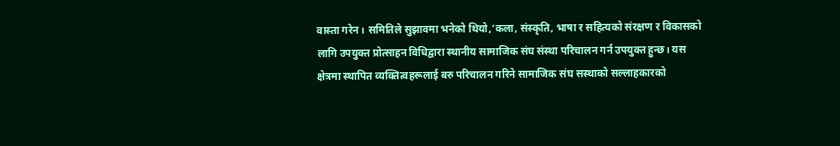वास्ता गरेन। समितिले सुझावमा भनेको थियो,‘कला, संस्कृति, भाषा र सहित्यको संरक्षण र विकासको लागि उपयुक्त प्रोत्साहन विधिद्वारा स्थानीय सामाजिक संघ संस्था परिचालन गर्न उपयुक्त हुन्छ। यस क्षेत्रमा स्थापित व्यक्तित्वहरूलाई बरु परिचालन गरिने सामाजिक संघ सस्थाको सल्लाहकारको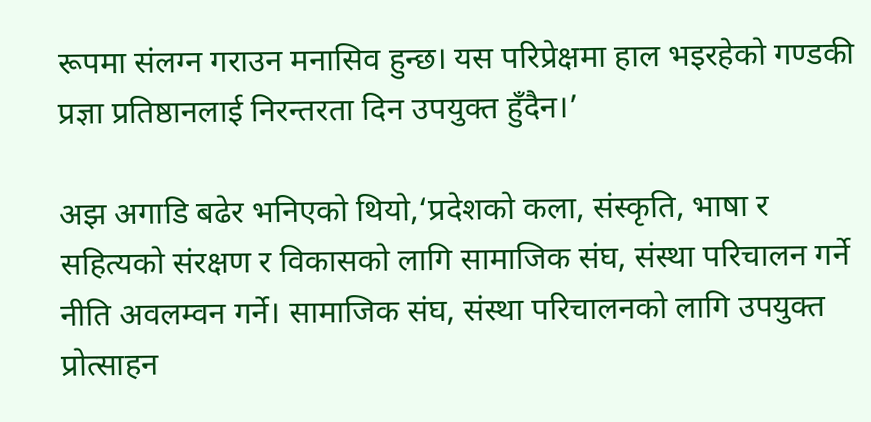रूपमा संलग्न गराउन मनासिव हुन्छ। यस परिप्रेक्षमा हाल भइरहेको गण्डकी प्रज्ञा प्रतिष्ठानलाई निरन्तरता दिन उपयुक्त हुँदैन।’

अझ अगाडि बढेर भनिएको थियो,‘प्रदेशको कला, संस्कृति, भाषा र सहित्यको संरक्षण र विकासको लागि सामाजिक संघ, संस्था परिचालन गर्ने नीति अवलम्वन गर्ने। सामाजिक संघ, संस्था परिचालनको लागि उपयुक्त प्रोत्साहन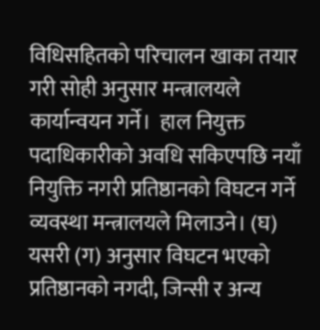विधिसहितको परिचालन खाका तयार गरी सोही अनुसार मन्त्रालयले कार्यान्वयन गर्ने।  हाल नियुक्त पदाधिकारीको अवधि सकिएपछि नयाँ नियुक्ति नगरी प्रतिष्ठानको विघटन गर्ने व्यवस्था मन्त्रालयले मिलाउने। (घ) यसरी (ग) अनुसार विघटन भएको प्रतिष्ठानको नगदी, जिन्सी र अन्य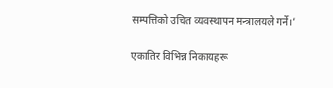सम्पत्तिको उचित व्यवस्थापन मन्त्रालयले गर्ने।’

एकातिर विभिन्न निकायहरू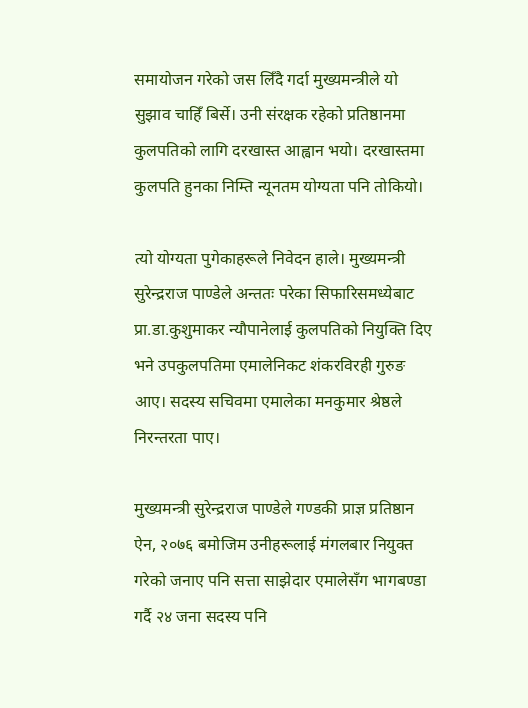समायोजन गरेको जस लिँदै गर्दा मुख्यमन्त्रीले यो सुझाव चाहिँ बिर्से। उनी संरक्षक रहेको प्रतिष्ठानमा कुलपतिको लागि दरखास्त आह्वान भयो। दरखास्तमा कुलपति हुनका निम्ति न्यूनतम योग्यता पनि तोकियो।

त्यो योग्यता पुगेकाहरूले निवेदन हाले। मुख्यमन्त्री सुरेन्द्रराज पाण्डेले अन्ततः परेका सिफारिसमध्येबाट प्रा.डा.कुशुमाकर न्यौपानेलाई कुलपतिको नियुक्ति दिए भने उपकुलपतिमा एमालेनिकट शंकरविरही गुरुङ आए। सदस्य सचिवमा एमालेका मनकुमार श्रेष्ठले निरन्तरता पाए।

मुख्यमन्त्री सुरेन्द्रराज पाण्डेले गण्डकी प्राज्ञ प्रतिष्ठान ऐन, २०७६ बमोजिम उनीहरूलाई मंगलबार नियुक्त गरेको जनाए पनि सत्ता साझेदार एमालेसँग भागबण्डा गर्दै २४ जना सदस्य पनि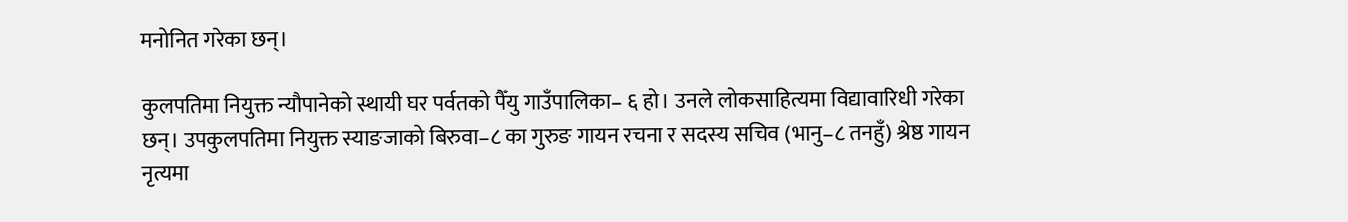मनोनित गरेका छन्।

कुलपतिमा नियुक्त न्यौपानेको स्थायी घर पर्वतको पैँयु गाउँपालिका– ६ हो। उनले लोकसाहित्यमा विद्यावारिधी गरेका छन्। उपकुलपतिमा नियुक्त स्याङजाको बिरुवा–८ का गुरुङ गायन रचना र सदस्य सचिव (भानु–८ तनहुँ) श्रेष्ठ गायन नृत्यमा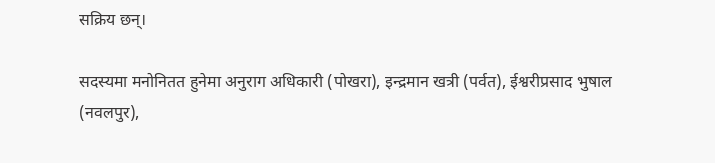सक्रिय छन्।

सदस्यमा मनोनितत हुनेमा अनुराग अधिकारी (पोखरा), इन्द्रमान खत्री (पर्वत), ईश्वरीप्रसाद भुषाल (नवलपुर),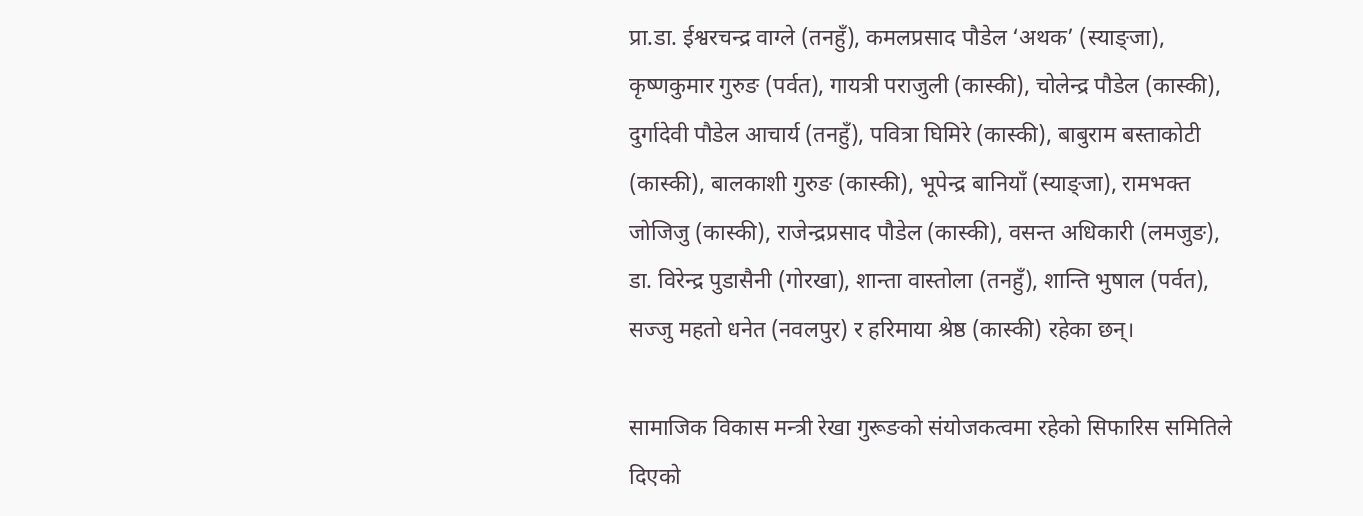प्रा.डा. ईश्वरचन्द्र वाग्ले (तनहुँ), कमलप्रसाद पौडेल ‘अथक’ (स्याङ्जा), कृष्णकुमार गुरुङ (पर्वत), गायत्री पराजुली (कास्की), चोलेन्द्र पौडेल (कास्की), दुर्गादेवी पौडेल आचार्य (तनहुँ), पवित्रा घिमिरे (कास्की), बाबुराम बस्ताकोटी (कास्की), बालकाशी गुरुङ (कास्की), भूपेन्द्र बानियाँ (स्याङ्जा), रामभक्त जोजिजु (कास्की), राजेन्द्रप्रसाद पौडेल (कास्की), वसन्त अधिकारी (लमजुङ), डा. विरेन्द्र पुडासैनी (गोरखा), शान्ता वास्तोला (तनहुँ), शान्ति भुषाल (पर्वत), सज्जु महतो धनेत (नवलपुर) र हरिमाया श्रेष्ठ (कास्की) रहेका छन्।

सामाजिक विकास मन्त्री रेखा गुरूङको संयोजकत्वमा रहेको सिफारिस समितिले दिएको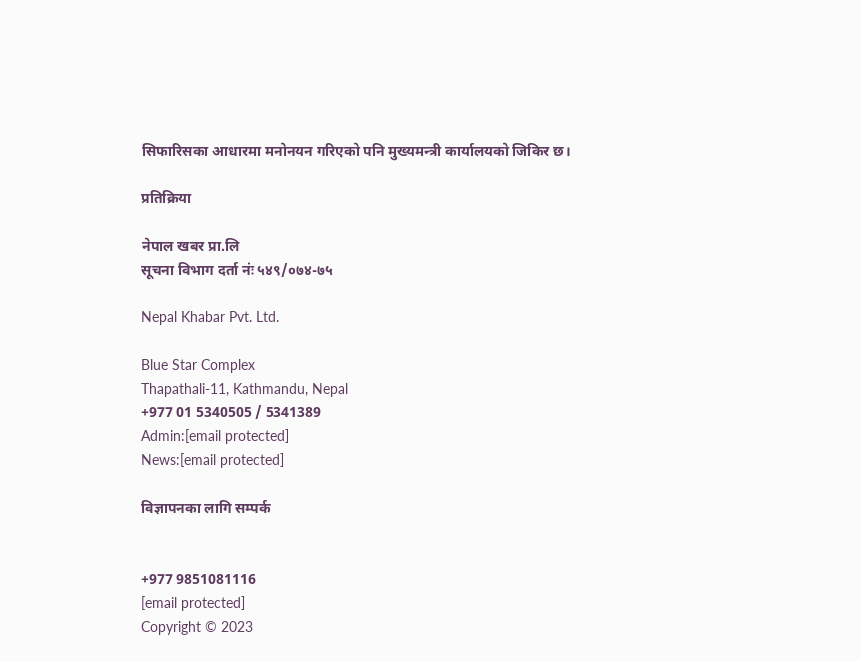सिफारिसका आधारमा मनोनयन गरिएको पनि मुख्यमन्त्री कार्यालयको जिकिर छ।

प्रतिक्रिया

नेपाल खबर प्रा.लि
सूचना विभाग दर्ता नंः ५४९/०७४-७५

Nepal Khabar Pvt. Ltd.

Blue Star Complex
Thapathali-11, Kathmandu, Nepal
+977 01 5340505 / 5341389
Admin:[email protected]
News:[email protected]

विज्ञापनका लागि सम्पर्क


+977 9851081116
[email protected]
Copyright © 2023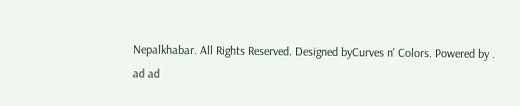Nepalkhabar. All Rights Reserved. Designed byCurves n' Colors. Powered by .
ad ad